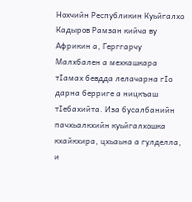Нохчийн Республикин Куьйгалхо Кадыров Рамзан кийча ву Африкин а, Герггарчу Малхбален а мехкашкара тIамах бевдда лелачарна гIо дарна берриге а ницкъаш тIебахийта. Иза бусалбанийн пачхьалкхийн куьйгалхошка кхайкхира, цхьаьна а гулделла, и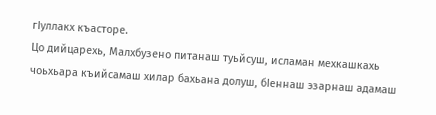гIуллакх къасторе.
Цо дийцарехь, Малхбузено питанаш туьйсуш, исламан мехкашкахь чоьхьара къийсамаш хилар бахьана долуш, бIеннаш эзарнаш адамаш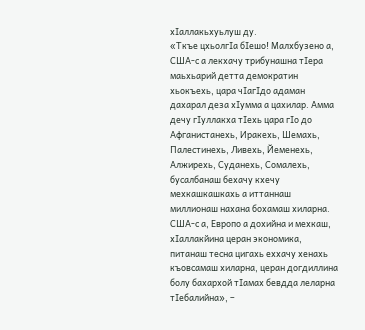хIаллакьхуьлуш ду.
«Ткъе цхьолгIа бIешо! Малхбузено а, США-с а лекхачу трибунашна тIера маьхьарий детта демократин хьокъехь, цара чIагIдо адаман дахарал деза хIумма а цахилар. Амма дечу гIуллакха тIехь цара гIо до Афганистанехь, Иракехь, Шемахь, Палестинехь, Ливехь, Йеменехь, Алжирехь, Суданехь, Сомалехь, бусалбанаш бехачу кхечу мехкашкашкахь а иттаннаш миллионаш нахана бохамаш хиларна. США-с а, Европо а дохийна и мехкаш, хIаллакйина церан экономика, питанаш тесна цигахь еххачу хенахь къовсамаш хиларна, церан догдиллина болу бахархой тIамах бевдда леларна тIебалийна», –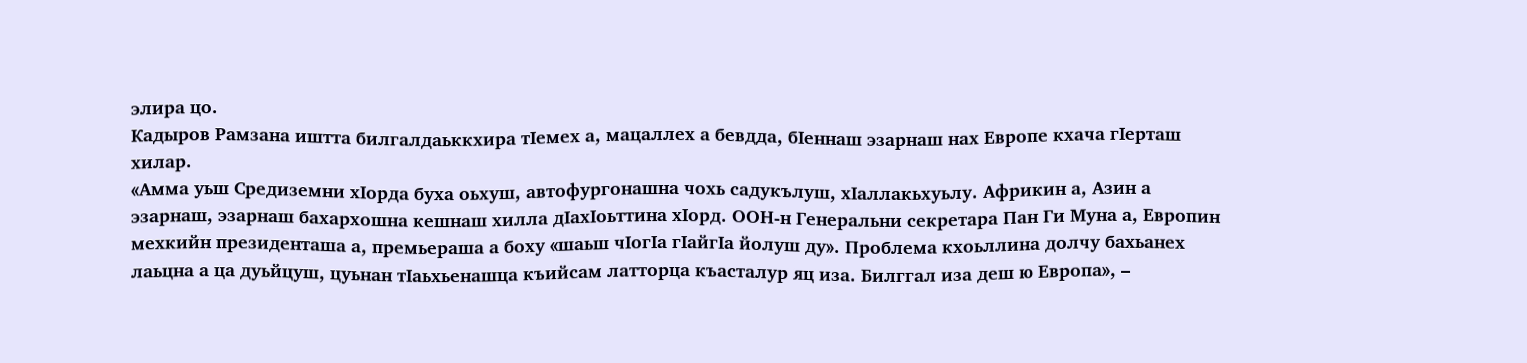элира цо.
Кадыров Рамзана иштта билгалдаьккхира тIемех а, мацаллех а бевдда, бIеннаш эзарнаш нах Европе кхача гIерташ хилар.
«Амма уьш Средиземни хIорда буха оьхуш, автофургонашна чохь садукълуш, хIаллакьхуьлу. Африкин а, Азин а эзарнаш, эзарнаш бахархошна кешнаш хилла дIахIоьттина хIорд. ООН-н Генеральни секретара Пан Ги Муна а, Европин мехкийн президенташа а, премьераша а боху «шаьш чIогIа гIайгIа йолуш ду». Проблема кхоьллина долчу бахьанех лаьцна а ца дуьйцуш, цуьнан тIаьхьенашца къийсам латторца къасталур яц иза. Билггал иза деш ю Европа», –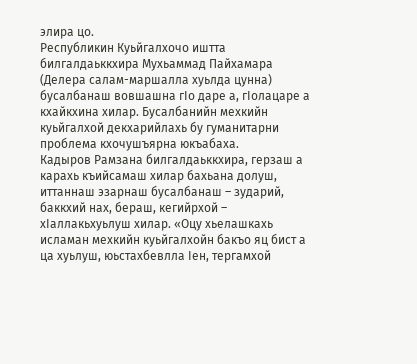элира цо.
Республикин Куьйгалхочо иштта билгалдаьккхира Мухьаммад Пайхамара (Делера салам-маршалла хуьлда цунна) бусалбанаш вовшашна гIо даре а, гIолацаре а кхайкхина хилар. Бусалбанийн мехкийн куьйгалхой декхарийлахь бу гуманитарни проблема кхочушъярна юкъабаха.
Кадыров Рамзана билгалдаьккхира, герзаш а карахь къийсамаш хилар бахьана долуш, иттаннаш эзарнаш бусалбанаш – зударий, баккхий нах, бераш, кегийрхой – хIаллакьхуьлуш хилар. «Оцу хьелашкахь исламан мехкийн куьйгалхойн бакъо яц бист а ца хуьлуш, юьстахбевлла Iен, тергамхой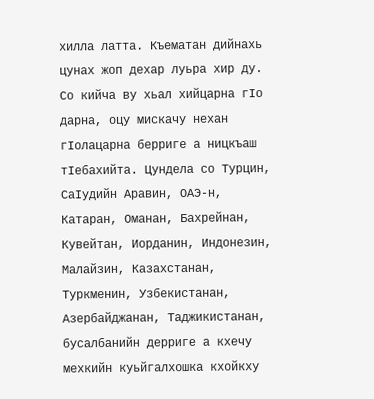хилла латта. Къематан дийнахь цунах жоп дехар луьра хир ду.
Со кийча ву хьал хийцарна гIо дарна, оцу мискачу нехан гIолацарна берриге а ницкъаш тIебахийта. Цундела со Турцин, СаIудийн Аравин, ОАЭ-н, Катаран, Оманан, Бахрейнан, Кувейтан, Иорданин, Индонезин, Малайзин, Казахстанан, Туркменин, Узбекистанан, Азербайджанан, Таджикистанан, бусалбанийн дерриге а кхечу мехкийн куьйгалхошка кхойкху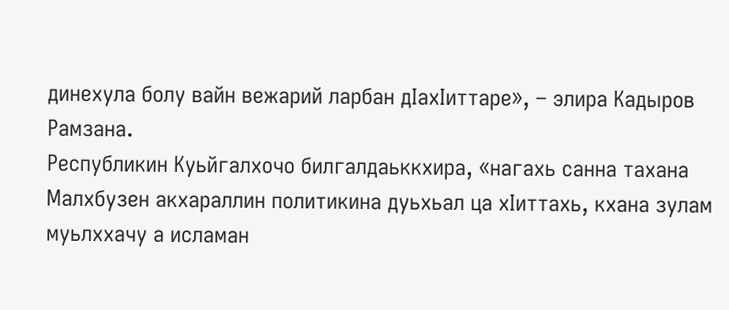динехула болу вайн вежарий ларбан дIахIиттаре», – элира Кадыров Рамзана.
Республикин Куьйгалхочо билгалдаьккхира, «нагахь санна тахана Малхбузен акхараллин политикина дуьхьал ца хIиттахь, кхана зулам муьлххачу а исламан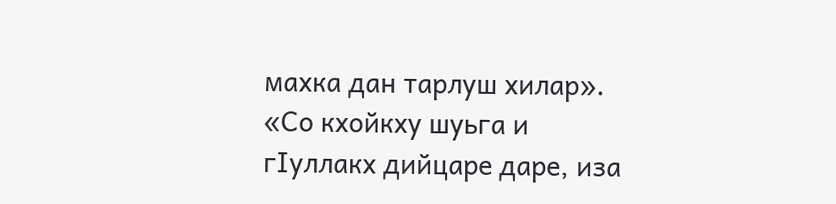махка дан тарлуш хилар».
«Со кхойкху шуьга и гIуллакх дийцаре даре, иза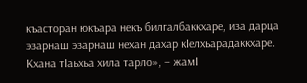къасторан юкъара некъ билгалбаккхаре, иза дарца эзарнаш эзарнаш нехан дахар кIелхьарадаккхаре. Кхана тIаьхьа хила тарло», – жамI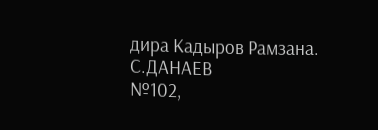дира Кадыров Рамзана.
С.ДАНАЕВ
№102,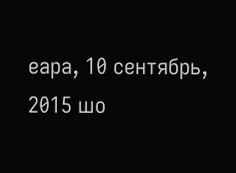еара, 10 сентябрь, 2015 шо